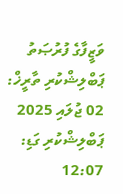ވަޒީފާގެ ފުރުޞަތު
ޕަބްލިޝްކުރި ތާރީޚް: 02 ޖުލައި 2025
ޕަބްލިޝްކުރި ގަޑި: 12:07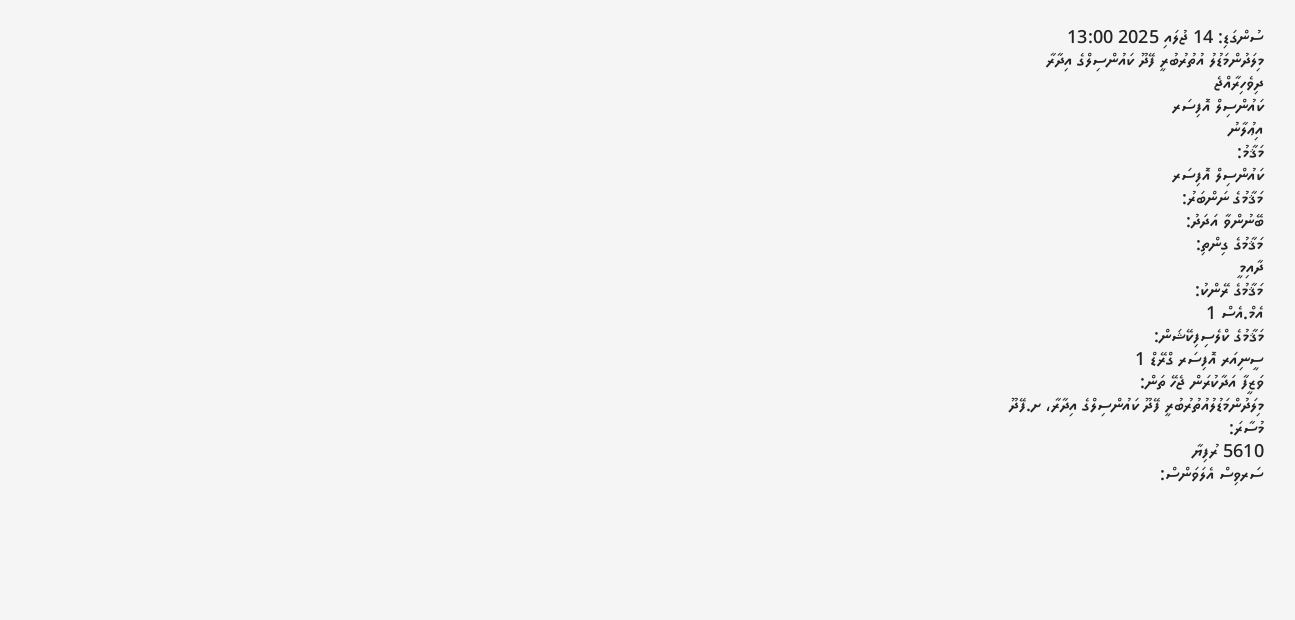ސުންގަޑި: 14 ޖުލައި 2025 13:00
މިލަދުންމަޑުލު އުތުރުބުރީ ފޭދޫ ކައުންސިލްގެ އިދާރާ
ދިވެހިރާއްޖެ
ކައުންސިލް އޮފިސަރ
އިޢުލާނު
މަޤާމު:
ކައުންސިލް އޮފިސަރ
މަޤާމުގެ ނަންބަރު:
ބޭނުންވާ އަދަދު:
މަޤާމުގެ ގިންތި:
ދާއިމީ
މަޤާމުގެ ރޭންކު:
އެމް.އެސް 1
މަޤާމުގެ ކްލެސިފިކޭޝަން:
ސީނިއަރ އޮފިސަރ ގްރޭޑް 1
ވަޒީފާ އަދާކުރަން ޖެހޭ ތަން:
މިލަދުންމަޑުލުއުތުރުބުރީ ފޭދޫ ކައުންސިލްގެ އިދާރާ، ށ.ފޭދޫ
މުސާރަ:
5610 ރުފިޔާ
ސަރވިސް އެލަވަންސް: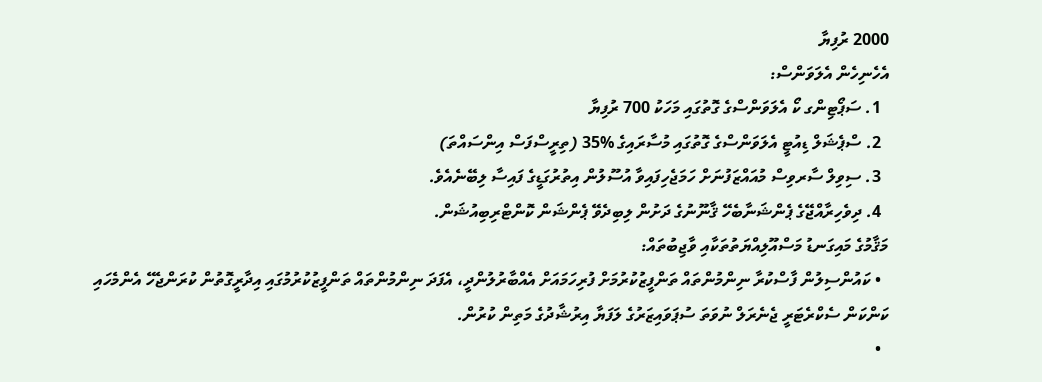2000 ރުފިޔާ
އެހެނިހެން އެލަވަންސް:
  1. ސަޕޯޓިންގ ކޯ އެލަވަންސްގެ ގޮތުގައި މަހަކު 700 ރުފިޔާ
  2. ސްޕެޝަލް ޑިއުޓީ އެލަވަންސްގެ ގޮތުގައި މުސާރައިގެ %35 (ތިރީސްފަސް އިންސައްތަ)
  3. ސިވިލް ސާރވިސް މުއައްޒަފުނަށް ހަމަޖެހިފައިވާ އުސޫލުން އިތުރުގަޑީގެ ފައިސާ ލިބޭނެއެވެ.
  4. ދިވެހިރާއްޖޭގެ ޕެންޝަނާބެހޭ ޤާނޫނުގެ ދަށުން ލިބިދެވޭ ޕެންޝަން ކޮންޓްރިބިއުޝަން.
މަޤާމުގެ މައިގަނޑު މަސްއޫލިއްޔަތުތަކާއި ވާޖިބުތައް:
  • ކައުންސިލުން ފާސްކުރާ ނިންމުންތައް ތަންފީޒުކުރުމަށް ފުރިހަމައަށް އެއްބާރުލުންދީ، އެފަދަ ނިންމުންތައް ތަންފީޒުކުރުމުގައި އިދާރީގޮތުން ކުރަންޖެހޭ އެންމެހައި ކަންކަން ސެކްރެޓަރީ ޖެނެރަލް ނުވަތަ ސުޕަވައިޒަރުގެ ލަފަޔާ އިރުޝާދުގެ މަތިން ކުރުން.
  •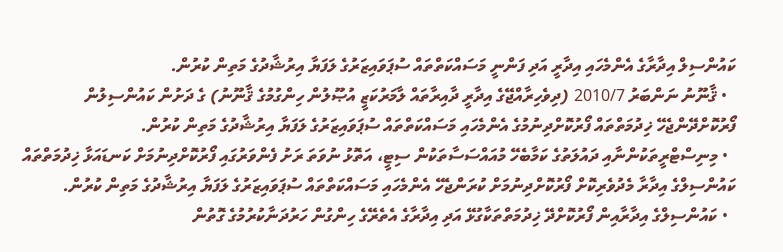ކައުންސިލް އިދާރާގެ އެންމެހައި އިދާރީ އަދި ފަންނީ މަސައްކަތްތައް ސުޕަވައިޒަރުގެ ލަފަޔާ އިރުޝާދުގެ މަތިން ކުރުން.
  • ޤާނޫނު ނަންބަރު 2010/7 (ދިވެހިރާއްޖޭގެ އިދާރީ ދާއިރާތައް ލާމަރުކަޒީ އުޞޫލުން ހިންގުމުގެ ޤާނޫނު) ގެ ދަށުން ކައުންސިލުން ފޯރުކޮށްދޭންޖެހޭ ޚިދުމަތްތައް ފޯރުކޮށްދިނުމުގެ އެންމެހައި މަސައްކަތްތައް ސުޕަވައިޒަރުގެ ލަފަޔާ އިރުޝާދުގެ މަތިން ކުރުން.
  • މިނިސްޓްރީތަކުންނާއި ދައުލަތުގެ ކަމާބެހޭ މުއައްސަސާތަކުން ސިޓީ، އަތޮޅު ނުވަތަ ރަށު ފެންވަރުގައި ފޯރުކޮށްދިނުމަށް ކަނޑައަޅާ ޚިދުމަތްތައް ކައުންސިލްގެ އިދާރާ މެދުވެރިކޮށް ފޯރުކޮށްދިނުމަށް ކުރަންޖެހޭ އެންމެހައި މަސައްކަތްތައް ސުޕަވައިޒަރުގެ ލަފަޔާ އިރުޝާދުގެ މަތިން ކުރުން.
  • ކައުންސިލްގެ އިދާރާއިން ފޯރުކޮށްދޭ ޚިދުމަތްތަކާގުޅޭ އަދި އިދާރާގެ އެތެރޭގެ ހިންގުން ހަރުދަނާކުރުމުގެ ގޮތުން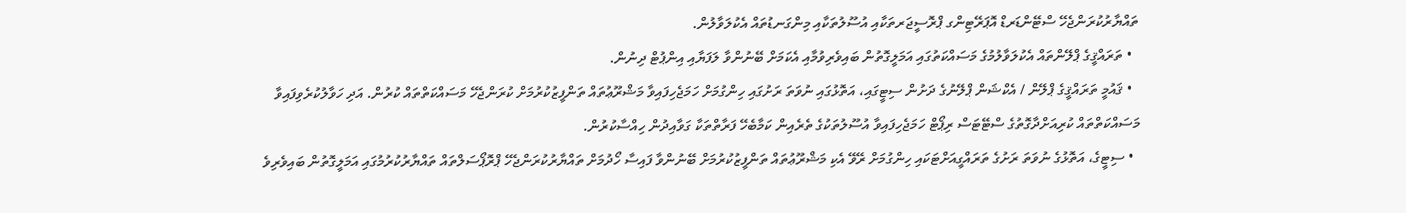ތައްޔާރުކުރަންޖެހޭ ސްޓޭންޑަރޑް އޮޕަރޭޓިންގ ޕްރޮސީޖަރތަކާއި އުސޫލުތަކާއި މިންގަނޑުތައް އެކުލަވާލުން.
  • ތަރައްޤީގެ ޕްލޭންތައް އެކުލަވާލުމުގެ މަސައްކަތުގައި އަމަލީގޮތުން ބައިވެރިވުމާއި އެކަމަށް ބޭނުންވާ ލަފަޔާއި އިންޕުޓް ދިނުން.
  • ޤައުމީ ތަރައްޤީގެ ޕްލޭން / އެކްޝަން ޕްލޭނުގެ ދަށުން ސިޓީގައި، އަތޮޅުގައި ނުވަތަ ރަށުގައި ހިންގުމަށް ހަމަޖެހިފައިވާ މަޝްރޫޢުތައް ތަންފީޒުކުރުމަށް ކުރަންޖެހޭ މަސައްކަތްތައް ކުރުން. އަދި ހަވާލުކުރެވިފައިވާ މަސައްކަތްތައް ކުރިއަށްދާގޮތުގެ ސްޓޭޓަސް ރިޕޯޓް ހަމަޖެހިފައިވާ އުސޫލުތަކުގެ ތެރެއިން ކަމާބެހޭ ފަރާތްތަކާ ގަވާއިދުން ހިއްސާކުރުން.
  • ސިޓީގެ، އަތޮޅުގެ ނުވަތަ ރަށުގެ ތަރައްގީއަށްޓަކައި ހިންގުމަށް ރޭވޭ އެކި މަޝްރޫޢުތައް ތަންފީޒުކުރުމަށް ބޭނުންވާ ފައިސާ ހޯދުމަށް ތައްޔާރުކުރަންޖެހޭ ޕްރޮޕޯސަލްތައް ތައްޔާރުކުރުމުގައި އަމަލީގޮތުން ބައިވެރިވެ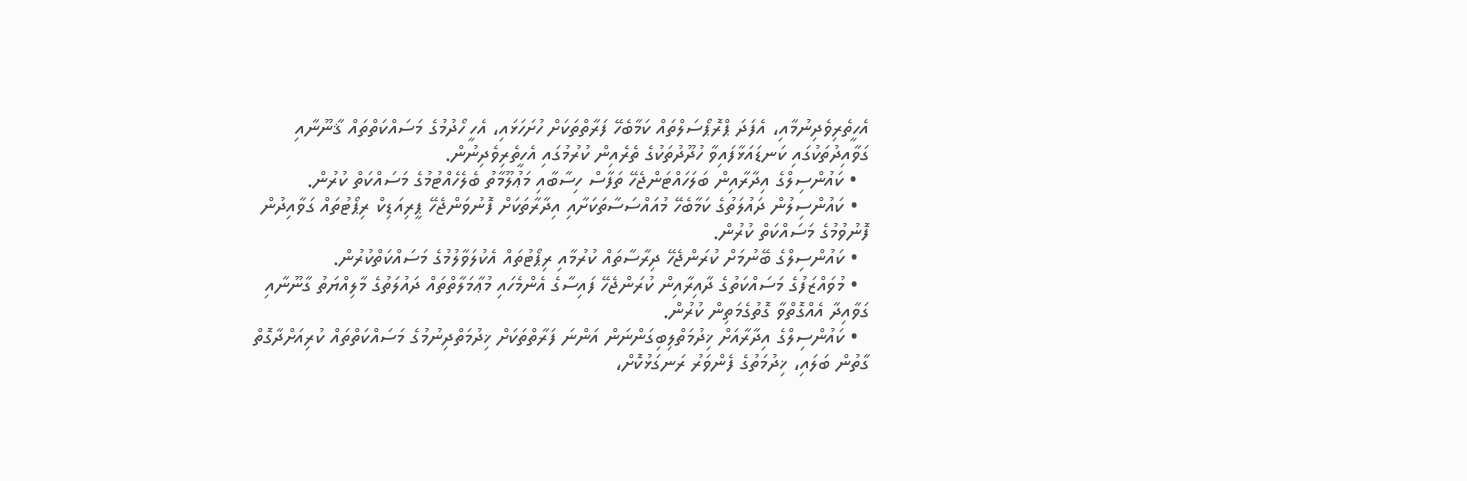އެހީތެރިވެދިނުމާއި، އެފަދަ ޕްރޮޕޯސަލްތައް ކަމާބެހޭ ފަރާތްތަކަށް ހުށަހަޅައި، އެހީ ހޯދުމުގެ މަސައްކަތްތައް ޤާނޫނާއި ގަވާއިދުތަކުގައި ކަނޑައަޅާފައިވާ ހުދޫދުތަކުގެ ތެރެއިން ކުރުމުގައި އެހީތެރިވެދިނުން.
  • ކައުންސިލްގެ އިދާރާއިން ބަލަހައްޓަންޖެހޭ ތަފާސް ހިސާބާއި މަޢުލޫމާތު ބެލެހެއްޓުމުގެ މަސައްކަތް ކުރުން.
  • ކައުންސިލުން ދައުލަތުގެ ކަމާބެހޭ މުއައްސަސާތަކަށާއި އިދާރާތަކަށް ފޮނުވަންޖެހޭ ޕީރިއަޑިކް ރިޕޯޓުތައް ގަވާއިދުން ފޮނުވުމުގެ މަސައްކަތް ކުރުން.
  • ކައުންސިލްގެ ބޭނުމަށް ކުރަންޖެހޭ ދިރާސާތައް ކުރުމާއި ރިޕޯޓުތައް އެކުލަވާލުމުގެ މަސައްކަތްކުރުން.
  • މުވައްޒަފުގެ މަސައްކަތުގެ ދާއިރާއިން ކުރަންޖެހޭ ފައިސާގެ އެންމެހައި މުޢާމަލާތްތައް ދައުލަތުގެ މާލިއްޔަތު ގާނޫނާއި ގަވާއިދާ އެއްގޮތްވާ ގޮތުގެމަތިން ކުރުން.
  • ކައުންސިލްގެ އިދާރާއަށް ޚިދުމަތްލިބިގަންނަން އަންނަ ފަރާތްތަކަށް ޚިދުމަތްދިނުމުގެ މަސައްކަތްތައް ކުރިއަށްދާގޮތް ގާތުން ބަލައި، ޚިދުމަތުގެ ފެންވަރު ރަނގަޅުކޮށް،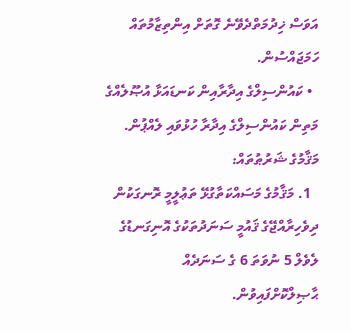އަވަސް ޚިދުމަތްދެވޭނެ ގޮތަށް އިންތިޒާމުތައް ހަމަޖައްސުން.
  • ކައުންސިލްގެ އިދާރާއިން ކަނޑައަޅާ އުޞޫލެއްގެ މަތިން ކައުންސިލްގެ އިދާރާ ހުޅުވައި ލެއްޕުން.
މަޤާމުގެ ޝަރުޠުތައް:
  1. މަޤާމުގެ މަސައްކަތާގުޅޭ ތަޢުލީމީ ރޮނގަކުން ދިވެހިރާއްޖޭގެ ޤައުމީ ސަނަދުތަކުގެ އޮނިގަނޑުގެ ލެވެލް 5 ނުވަތަ 6 ގެ ސަނަދެއް ޙާޞިލްކޮށްފައިވުން.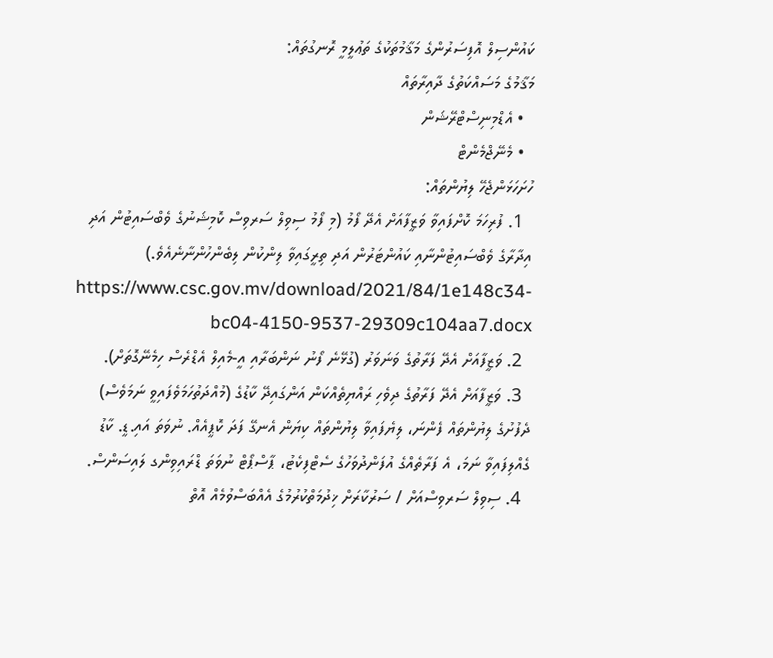ކައުންސިލް އޮފިސަރުންގެ މަޤާމުތަކުގެ ތަޢުލީމީ ރޮނގުތައް:
މަޤާމުގެ މަސައްކަތުގެ ދާއިރާތައް
  • އެޑްމިނިސްޓްރޭޝަން
  • މެނޭޖްމެންޓް
ހުށަހަޅަންޖެހޭ ލިޔުންތައް:
  1. ފުރިހަމަ ކޮށްފައިވާ ވަޒީފާއަށް އެދޭ ފޯމު (މި ފޯމު ސިވިލް ސަރވިސް ކޮމިޝަނުގެ ވެބްސައިޓުން އަދި އިދާރާގެ ވެބްސައިޓުންނާއި ކައުންޓަރުން އަދި ތިރީގައިވާ ލިންކުން ލިބެންހުންނާނެއެވެ.)  https://www.csc.gov.mv/download/2021/84/1e148c34-bc04-4150-9537-29309c104aa7.docx
  2. ވަޒީފާއަށް އެދޭ ފަރާތުގެ ވަނަވަރު (ގުޅޭނެ ފޯނު ނަންބަރާއި އީ-މެއިލް އެޑްރެސް ހިމެނޭގޮތަށް).
  3. ވަޒީފާއަށް އެދޭ ފަރާތުގެ ދިވެހި ރައްޔިތެއްކަން އަންގައިދޭ ކާޑުގެ (މުއްދަތުހަމަވެފައިވީ ނަމަވެސް) ދެފުށުގެ ލިޔުންތައް ފެންނަ، ލިޔެފައިވާ ލިޔުންތައް ކިޔަން އެނގޭ ފަދަ ކޮޕީއެއް. ނުވަތަ އައި.ޑީ. ކާޑު ގެއްލިފައިވާ ނަމަ، އެ ފަރާތެއްގެ އުފަންދުވަހުގެ ސެޓްފިކެޓު، ޕާސްޕޯޓް ނުވަތަ ޑްރައިވިންގ ލައިސަންސް.
  4. ސިވިލް ސަރވިސްއަށް / ސަރުކާރަށް ޚިދުމަތްކުރުމުގެ އެއްބަސްވުމެއް އޮތް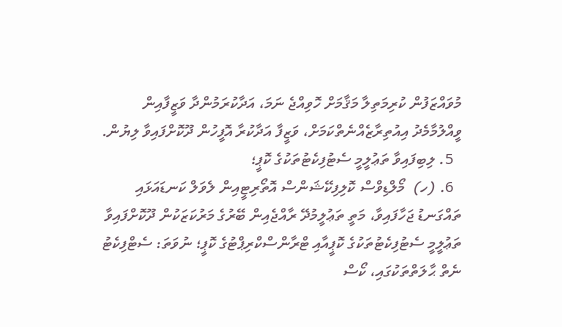މުވައްޒަފުން ކުރިމަތިލާ މަޤާމަށް ހޮވިއްޖެ ނަމަ، އަދާކުރަމުންދާ ވަޒީފާއިން ވީއްލުމާމެދު އިއުތިރާޒެއްނެތްކަމަށް، ވަޒީފާ އަދާކުރާ އޮފީހުން ދޫކޮށްފައިވާ ލިޔުން.
  5. ލިބިފައިވާ ތަޢުލީމީ ސެޓުފިކެޓުތަކުގެ ކޮޕީ؛
  6. (ހ)  މޯލްޑިވްސް ކޮލިފިކޭޝަންސް އޮތޯރިޓީއިން ލެވަލް ކަނޑައަޅައި ތައްގަނޑު ޖަހާފައިވާ، މަތީ ތަޢުލީމުދޭ ރާއްޖެއިން ބޭރުގެ މަރުކަޒަކުން ދޫކޮށްފައިވާ ތަޢުލީމީ ސެޓުފިކެޓުތަކުގެ ކޮޕީއާއި ޓްރާންސްކްރިޕްޓުގެ ކޮޕީ؛ ނުވަތަ: ސެޓްފިކެޓު ނެތް ޙާލަތްތަކުގައި، ކޯސް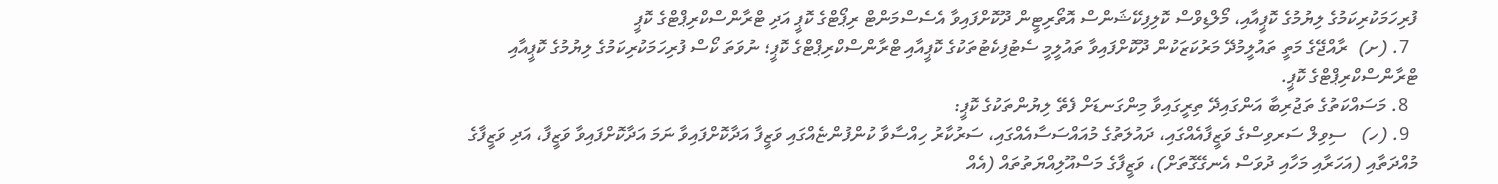ފުރިހަމަކުރިކަމުގެ ލިޔުމުގެ ކޮޕީއާއި، މޯލްޑިވްސް ކޮލިފިކޭޝަންސް އޮތޯރިޓީން ދޫކޮށްފައިވާ އެސެސްމަންޓް ރިޕޯޓްގެ ކޮޕީ އަދި ޓްރާންސްކްރިޕްޓްގެ ކޮޕީ
  7. (ށ)  ރާއްޖޭގެ މަތީ ތައުލީމުދޭ މަރުކަޒަކުން ދޫކޮށްފައިވާ ތައުލީމީ ސެޓުފިކެޓުތަކުގެ ކޮޕީއާއި ޓްރާންސްކްރިޕްޓްގެ ކޮޕީ؛ ނުވަތަ ކޯސް ފުރިހަމަކުރިކަމުގެ ލިޔުމުގެ ކޮޕީއާއި ޓްރާންސްކްރިޕްޓްގެ ކޮޕީ.
  8. މަސައްކަތުގެ ތަޖުރިބާ އަންގައިދޭ ތިރީގައިވާ މިންގަނޑަށް ފެތޭ ލިޔުންތަކުގެ ކޮޕީ:
  9. (ހ)   ސިވިލް ސަރވިސްގެ ވަޒީފާއެއްގައި، ދައުލަތުގެ މުއައްސަސާއެއްގައި، ސަރުކާރު ހިއްސާވާ ކުންފުންޏެއްގައި ވަޒީފާ އަދާކޮށްފައިވާ ނަމަ އަދާކޮށްފައިވާ ވަޒީފާ، އަދި ވަޒީފާގެ މުއްދަތާއި (އަހަރާއި މަހާއި ދުވަސް އެނގޭގޮތަށް)، ވަޒީފާގެ މަސްއޫލިއްޔަތުތައް (އެއް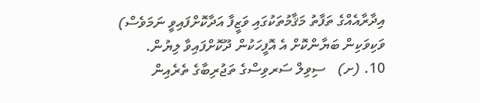އިދާރާއެއްގެ ތަފާތު މަޤާމުތަކުގައި ވަޒީފާ އަދާކޮށްފައިވީ ނަމަވެސް) ވަކިވަކިން ބަޔާންކޮށް އެ އޮފީހަކުން ދޫކޮށްފައިވާ ލިޔުން.
10. (ށ)   ސިވިލް ސަރވިސްގެ ތަޖުރިބާގެ ތެރެއިން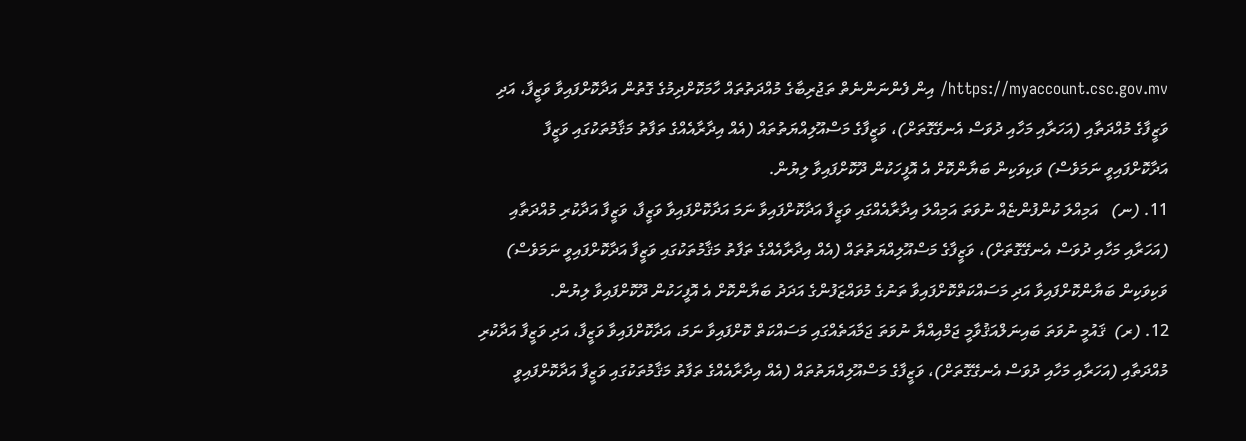https://myaccount.csc.gov.mv/ އިން ފެންނަންނެތް ތަޖުރިބާގެ މުއްދަތުތައް ހާމަކޮށްދިމުގެ ގޮތުން އަދާކޮށްފައިވާ ވަޒީފާ، އަދި ވަޒީފާގެ މުއްދަތާއި (އަހަރާއި މަހާއި ދުވަސް އެނގޭގޮތަށް)، ވަޒީފާގެ މަސްއޫލިއްޔަތުތައް (އެއް އިދާރާއެއްގެ ތަފާތު މަޤާމުތަކުގައި ވަޒީފާ އަދާކޮށްފައިވީ ނަމަވެސް) ވަކިވަކިން ބަޔާންކޮށް އެ އޮފީހަކުން ދޫކޮށްފައިވާ ލިޔުން.
11. (ނ)   އަމިއްލަ ކުންފުންޏެއް ނުވަތަ އަމިއްލަ އިދާރާއެއްގައި ވަޒީފާ އަދާކޮށްފައިވާ ނަމަ އަދާކޮށްފައިވާ ވަޒީފާ، ވަޒީފާ އަދާކުރި މުއްދަތާއި (އަހަރާއި މަހާއި ދުވަސް އެނގޭގޮތަށް)، ވަޒީފާގެ މަސްއޫލިއްޔަތުތައް (އެއް އިދާރާއެއްގެ ތަފާތު މަޤާމުތަކުގައި ވަޒީފާ އަދާކޮށްފައިވީ ނަމަވެސް) ވަކިވަކިން ބަޔާންކޮށްފައިވާ އަދި މަސައްކަތްކޮށްފައިވާ ތަނުގެ މުވައްޒަފުންގެ އަދަދު ބަޔާންކޮށް އެ އޮފީހަކުން ދޫކޮށްފައިވާ ލިޔުން.
12. (ރ)  ޤައުމީ ނުވަތަ ބައިނަލްއަޤުވާމީ ޖަމްއިއްޔާ ނުވަތަ ޖަމާއަތެއްގައި މަސައްކަތް ކޮށްފައިވާ ނަމަ، އަދާކޮށްފައިވާ ވަޒީފާ، އަދި ވަޒީފާ އަދާކުރި މުއްދަތާއި (އަހަރާއި މަހާއި ދުވަސް އެނގޭގޮތަށް)، ވަޒީފާގެ މަސްއޫލިއްޔަތުތައް (އެއް އިދާރާއެއްގެ ތަފާތު މަޤާމުތަކުގައި ވަޒީފާ އަދާކޮށްފައިވީ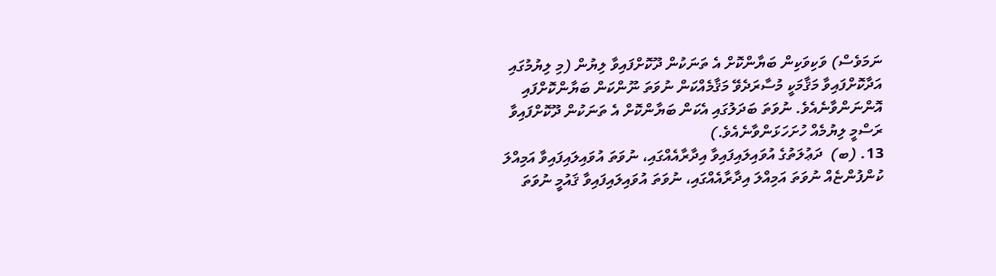ނަމަވެސް) ވަކިވަކިން ބަޔާންކޮށް އެ ތަނަކުން ދޫކޮށްފައިވާ ލިޔުން (މި ލިޔުމުގައި އަދާކޮށްފައިވާ މަޤާމަކީ މުސާރަދެވޭ މަޤާމެއްކަން ނުވަތަ ނޫންކަން ބަޔާންކޮށްފައި އޮންނަންވާނެއެވެ. ނުވަތަ ބަދަލުގައި އެކަން ބަޔާންކޮށް އެ ތަނަކުން ދޫކޮށްފައިވާ ރަސްމީ ލިޔުމެއް ހުށަހަޅަންވާނެއެވެ.)
13. (ބ)  ދަޢުލަތުގެ އުވައިލައިފައިވާ އިދާރާއެއްގައި، ނުވަތަ އުވައިލައިފައިވާ އަމިއްލަ ކުންފުންޏެއް ނުވަތަ އަމިއްލަ އިދާރާއެއްގައި، ނުވަތަ އުވައިލައިފައިވާ ޤައުމީ ނުވަތަ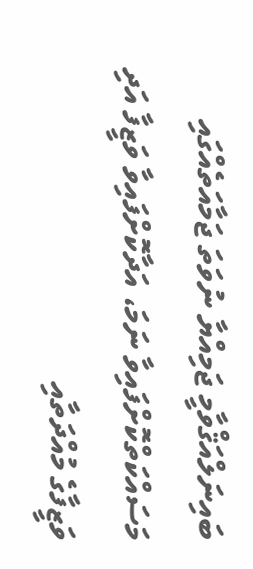ބައިނަލްއަޤްވާމީ ޖަމިއްޔާ ނުވަތަ ޖަމާއަތެއްގައި މަސައްކަތްކޮށްފައިވާ ނަމަ، އަދާކޮށްފައިވާ ވަޒީފާ އަދި ވަޒީފާގެ މުއްދަތާއި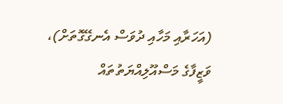(އަހަރާއި މަހާއި ދުވަސް އެނގޭގޮތަށް)، ވަޒީފާގެ މަސްއޫލިއްޔަތުތައް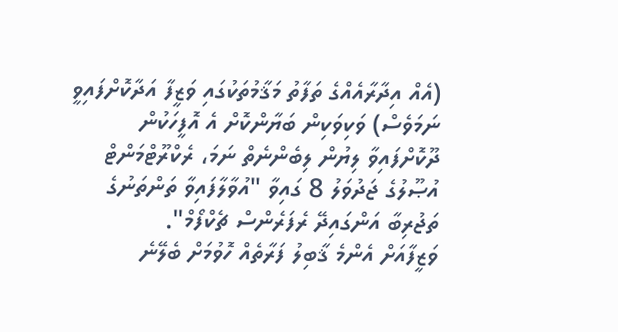(އެއް އިދާރާއެއްގެ ތަފާތު މަޤާމުތަކުގައި ވަޒީފާ އަދާކޮށްފައިވީ ނަމަވެސް) ވަކިވަކިން ބަޔާންކޮށް އެ އޮފީހަކުން ދޫކޮށްފައިވާ ލިޔުން ލިބެންނެތް ނަމަ، ރެކްރޫޓްމަންޓް އުޞޫލުގެ ޖަދުވަލު 8 ގައިވާ "އުވާލާފައިވާ ތަންތަނުގެ ތަޖުރިބާ އަންގައިދޭ ރެފަރެންސް ޗެކްފޯމް".
ވަޒީފާއަށް އެންމެ ޤާބިލު ފަރާތެއް ހޮވުމަށް ބެލޭނެ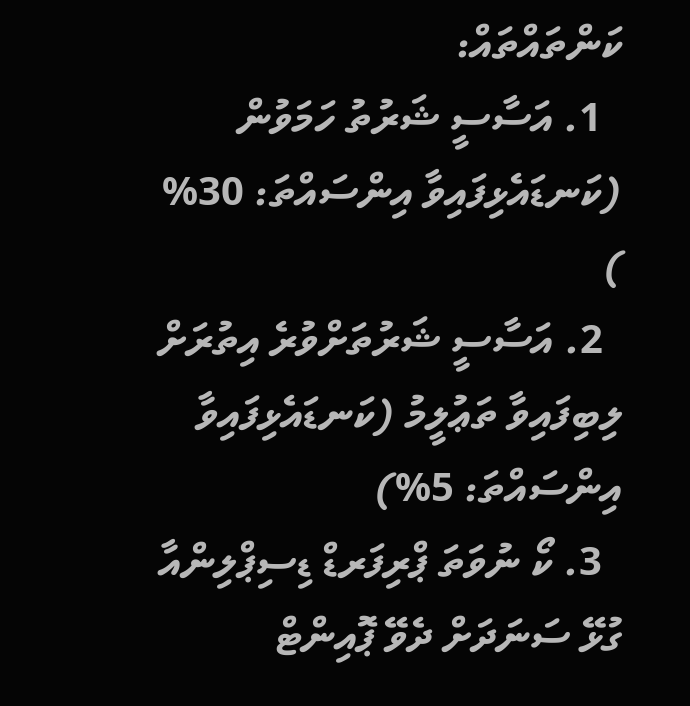ކަންތައްތައް:
  1. އަސާސީ ޝަރުތު ހަމަވުން (ކަނޑައެޅިފައިވާ އިންސައްތަ: 30% )
  2. އަސާސީ ޝަރުތަށްވުރެ އިތުރަށް ލިބިފައިވާ ތަޢުލީމު (ކަނޑައެޅިފައިވާ އިންސައްތަ: 5%)
  3. ކޯ ނުވަތަ ޕްރިފަރޑް ޑިސިޕްލިންއާ ގުޅޭ ސަނަދަށް ދެވޭ ޕޮއިންޓް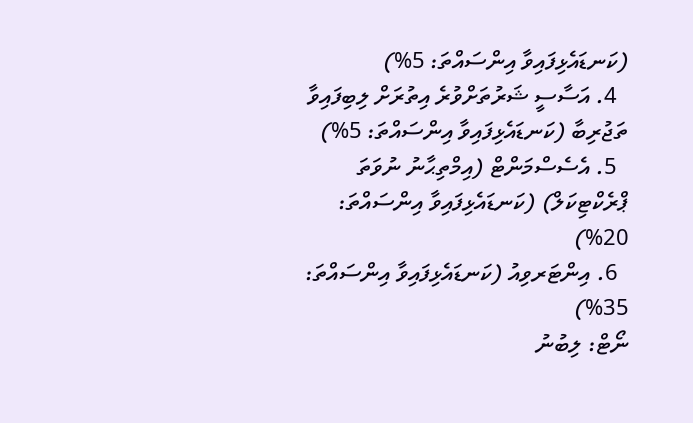(ކަނޑައެޅިފައިވާ އިންސައްތަ: 5%)
  4. އަސާސީ ޝަރުތަށްވުރެ އިތުރަށް ލިބިފައިވާ ތަޖުރިބާ (ކަނޑައެޅިފައިވާ އިންސައްތަ: 5%)
  5. އެސެސްމަންޓް (އިމްތިޙާނު ނުވަތަ ޕްރެކްޓިކަލް) (ކަނޑައެޅިފައިވާ އިންސައްތަ: 20%)
  6. އިންޓަރވިއު (ކަނޑައެޅިފައިވާ އިންސައްތަ: 35%)
ނޯޓް: ލިބުނު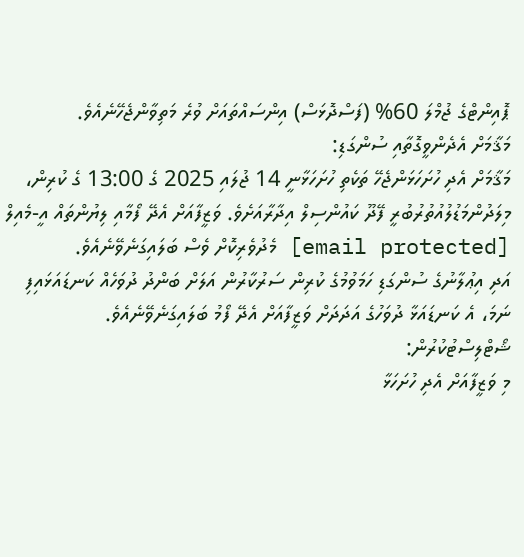ޕޮއިންޓްގެ ޖުމްލަ 60% (ފަސްދޮޅަސް) އިންސައްތައަށް ވުރެ މަތިވާންޖެހޭނެއެވެ.
މަޤާމަށް އެދެންވީގޮތާއި ސުންގަޑި:
މަޤާމަށް އެދި ހުށަހަޅަންޖެހޭ ތަކެތި ހުށަހަޅާނީ 14 ޖުލައި 2025 ގެ 13:00 ގެ ކުރިން، މިލަދުންމަޑުލުއުތުރުބުރީ ފޭދޫ ކައުންސިލް އިދާރާއަށެވެ. ވަޒީފާއަށް އެދޭ ފޯމާއި ލިޔުންތައް އީ-މެއިލް [email protected] މެދުވެރިކޮށް ވެސް ބަލައިގަނެވޭނެއެވެ.
އަދި އިޢުލާނުގެ ސުންގަޑި ހަމަވުމުގެ ކުރިން ސަރުކާރުން އަލަށް ބަންދު ދުވަހެއް ކަނޑައަޅައިފި ނަމަ، އެ ކަނޑައަޅާ ދުވަހުގެ އަދަދަށް ވަޒީފާއަށް އެދޭ ފޯމު ބަލައިގަނެވޭނެއެވެ.
ޝޯޓްލިސްޓުކުރުން:
މި ވަޒީފާއަށް އެދި ހުށަހަޅާ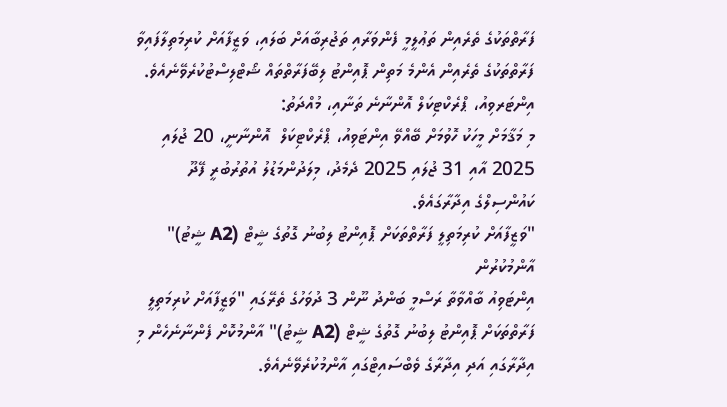ފަރާތްތަކުގެ ތެރެއިން ތަޢުލީމީ ފެންވަރާއި ތަޖުރިބާއަށް ބަލައި، ވަޒީފާއަށް ކުރިމަތިލާފައިވާ ފަރާތްތަކުގެ ތެރެއިން އެންމެ މަތިން ޕޮއިންޓު ލިބޭފަރާތްތައް ޝޯޓްލިސްޓުކުރެވޭނެއެވެ.
އިންޓަރވިއު، ޕްރެކްޓިކަލް އޮންނާނެ ތަނާއި، މުއްދަތު:
މި މަޤާމަށް މީހަކު ހޮވުމަށް ބޭއްވޭ އިންޓަވިއު، ޕްރެކްޓިކަލް  އޮންނާނީ، 20 ޖުލައި 2025 އާއި 31 ޖުލައި 2025 ދެމެދު، މިލަދުންމަޑުލު އުތުރުބުރީ ފޭދޫ ކައުންސިލްގެ އިދާރާގައެވެ.
"ވަޒީފާއަށް ކުރިމަތިލީ ފަރާތްތަކަށް ޕޮއިންޓު ލިބުނު ގޮތުގެ ޝީޓް (A2 ޝީޓު)" އާންމުކުރުން
އިންޓަވިއު ބާއްވާތާ ރަސްމީ ބަންދު ނޫން 3 ދުވަހުގެ ތެރޭގައި "ވަޒީފާއަށް ކުރިމަތިލީ ފަރާތްތަކަށް ޕޮއިންޓު ލިބުނު ގޮތުގެ ޝީޓް (A2 ޝީޓު)" އާންމުކޮށް ފެންނާނެހެން މި އިދާރާގައި އަދި އިދާރާގެ ވެބްސައިޓްގައި އާންމުކުރެވޭނެއެވެ.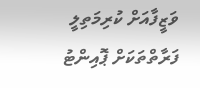ވަޒީފާއަށް ކުރިމަތިލީ ފަރާތްތަކަށް ޕޮއިންޓު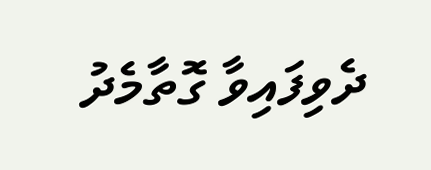ދެވިފައިވާ ގޮތާމެދު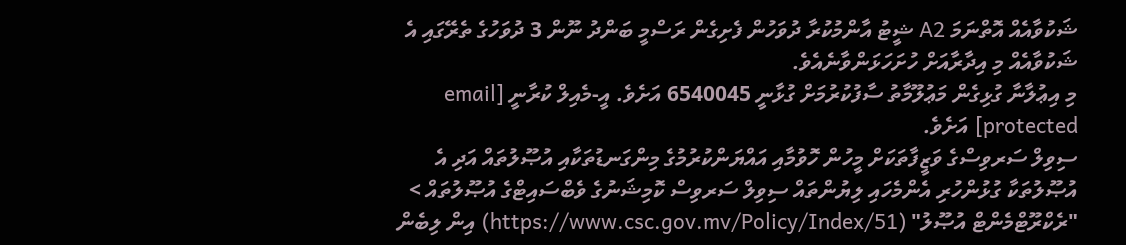ޝަކުވާއެއް އޮތްނަމަ A2 ޝީޓު އާންމުކުރާ ދުވަހުން ފެށިގެން ރަސްމީ ބަންދު ނޫން 3 ދުވަހުގެ ތެރޭގައި އެ ޝަކުވާއެއް މި އިދާރާއަށް ހުށަހަޅަންވާނެއެވެ.
މި އިޢުލާނާ ގުޅިގެން މަޢުލޫމާތު ސާފުކުރުމަށް ގުޅާނީ 6540045 އަށެވެ. އީ-މެއިލް ކުރާނީ [email protected] އަށެވެ.
ސިވިލް ސަރވިސްގެ ވަޒީފާތަކަށް މީހުން ހޮވުމާއި އައްޔަންކުރުމުގެ މިންގަނޑުތަކާއި އުޞޫލުތައް އަދި އެ އުޞޫލުތަކާ ގުޅުންހުރި އެންމެހައި ލިޔުންތައް ސިވިލް ސަރވިސް ކޮމިޝަނުގެ ވެބްސައިޓްގެ އުޞޫލުތައް > "ރެކްރޫޓްމެންޓް އުޞޫލު" (https://www.csc.gov.mv/Policy/Index/51) އިން ލިބެން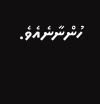ހުންނާނެއެވެ.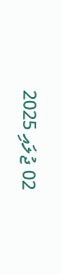02 ޖުލައި 2025